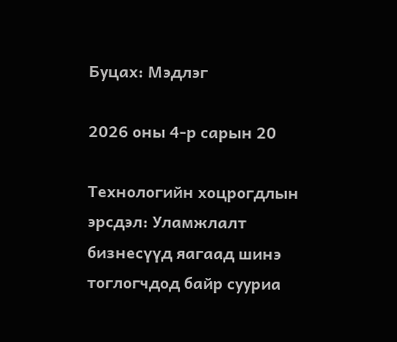Буцах: Мэдлэг

2026 оны 4-р сарын 20

Технологийн хоцрогдлын эрсдэл: Уламжлалт бизнесүүд яагаад шинэ тоглогчдод байр сууриа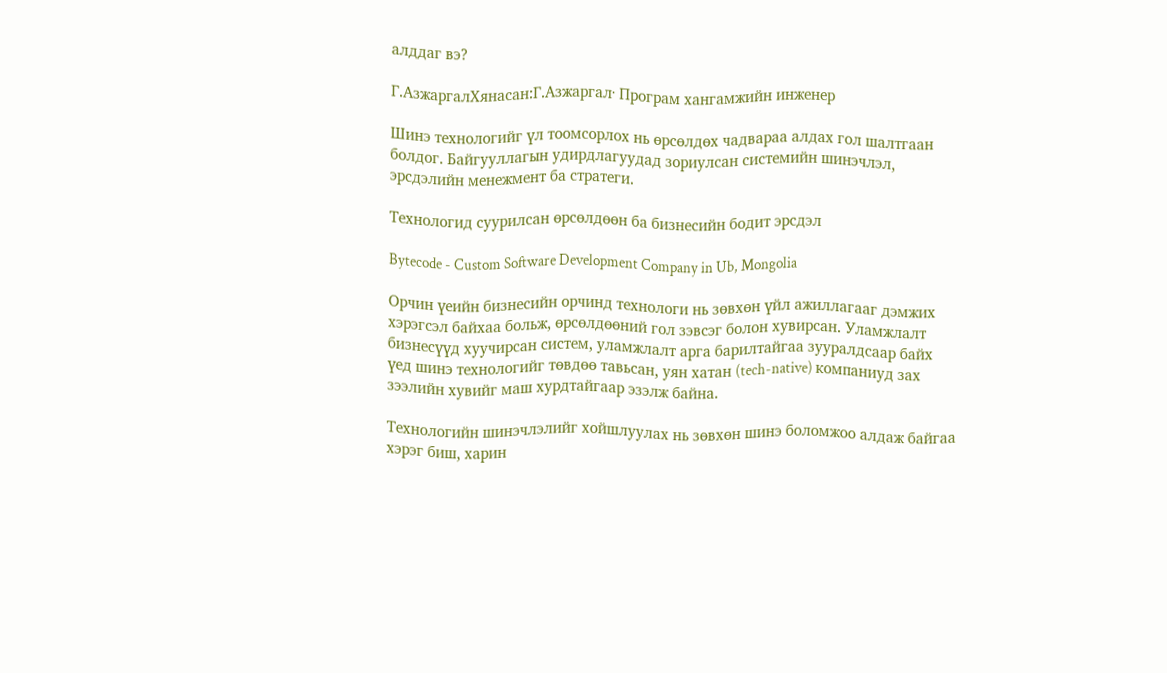алддаг вэ?

Г.АзжаргалХянасан:Г.Азжаргал· Програм хангамжийн инженер

Шинэ технологийг үл тоомсорлох нь өрсөлдөх чадвараа алдах гол шалтгаан болдог. Байгууллагын удирдлагуудад зориулсан системийн шинэчлэл, эрсдэлийн менежмент ба стратеги.

Технологид суурилсан өрсөлдөөн ба бизнесийн бодит эрсдэл

Bytecode - Custom Software Development Company in Ub, Mongolia

Орчин үеийн бизнесийн орчинд технологи нь зөвхөн үйл ажиллагааг дэмжих хэрэгсэл байхаа больж, өрсөлдөөний гол зэвсэг болон хувирсан. Уламжлалт бизнесүүд хуучирсан систем, уламжлалт арга барилтайгаа зууралдсаар байх үед шинэ технологийг төвдөө тавьсан, уян хатан (tech-native) компаниуд зах зээлийн хувийг маш хурдтайгаар эзэлж байна.

Технологийн шинэчлэлийг хойшлуулах нь зөвхөн шинэ боломжоо алдаж байгаа хэрэг биш, харин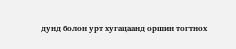дунд болон урт хугацаанд оршин тогтнох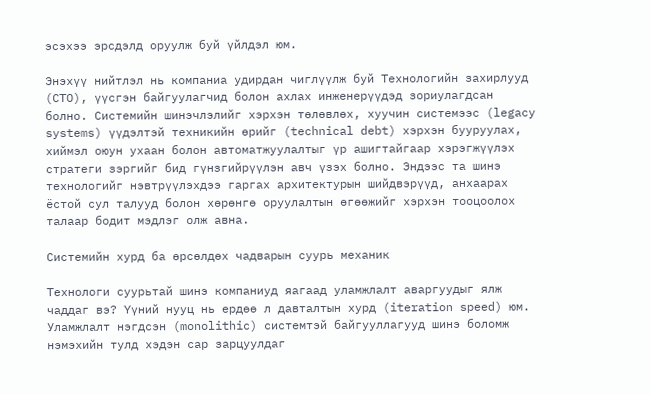эсэхээ эрсдэлд оруулж буй үйлдэл юм.

Энэхүү нийтлэл нь компаниа удирдан чиглүүлж буй Технологийн захирлууд (CTO), үүсгэн байгуулагчид болон ахлах инженерүүдэд зориулагдсан болно. Системийн шинэчлэлийг хэрхэн төлөвлөх, хуучин системээс (legacy systems) үүдэлтэй техникийн өрийг (technical debt) хэрхэн бууруулах, хиймэл оюун ухаан болон автоматжуулалтыг үр ашигтайгаар хэрэгжүүлэх стратеги зэргийг бид гүнзгийрүүлэн авч үзэх болно. Эндээс та шинэ технологийг нэвтрүүлэхдээ гаргах архитектурын шийдвэрүүд, анхаарах ёстой сул талууд болон хөрөнгө оруулалтын өгөөжийг хэрхэн тооцоолох талаар бодит мэдлэг олж авна.

Системийн хурд ба өрсөлдөх чадварын суурь механик

Технологи суурьтай шинэ компаниуд яагаад уламжлалт аваргуудыг ялж чаддаг вэ? Үүний нууц нь ердөө л давталтын хурд (iteration speed) юм. Уламжлалт нэгдсэн (monolithic) системтэй байгууллагууд шинэ боломж нэмэхийн тулд хэдэн сар зарцуулдаг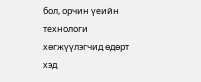бол, орчин үеийн технологи хөгжүүлэгчид өдөрт хэд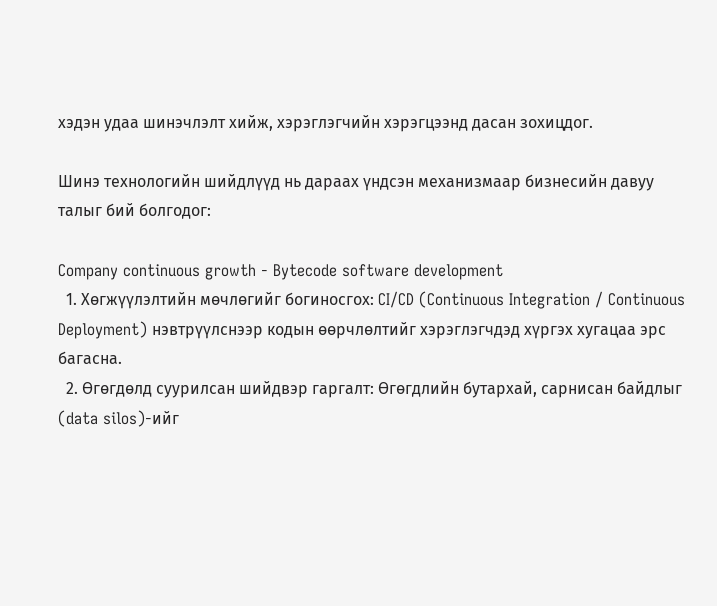хэдэн удаа шинэчлэлт хийж, хэрэглэгчийн хэрэгцээнд дасан зохицдог.

Шинэ технологийн шийдлүүд нь дараах үндсэн механизмаар бизнесийн давуу талыг бий болгодог:

Company continuous growth - Bytecode software development
  1. Хөгжүүлэлтийн мөчлөгийг богиносгох: CI/CD (Continuous Integration / Continuous Deployment) нэвтрүүлснээр кодын өөрчлөлтийг хэрэглэгчдэд хүргэх хугацаа эрс багасна.
  2. Өгөгдөлд суурилсан шийдвэр гаргалт: Өгөгдлийн бутархай, сарнисан байдлыг (data silos)-ийг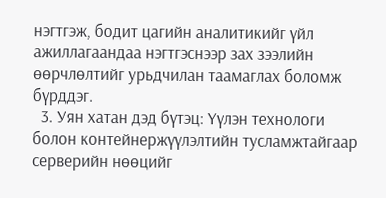нэгтгэж, бодит цагийн аналитикийг үйл ажиллагаандаа нэгтгэснээр зах зээлийн өөрчлөлтийг урьдчилан таамаглах боломж бүрддэг.
  3. Уян хатан дэд бүтэц: Үүлэн технологи болон контейнержүүлэлтийн тусламжтайгаар серверийн нөөцийг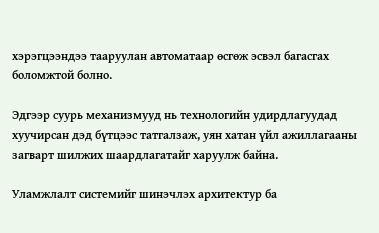хэрэгцээндээ тааруулан автоматаар өсгөж эсвэл багасгах боломжтой болно.

Эдгээр суурь механизмууд нь технологийн удирдлагуудад хуучирсан дэд бүтцээс татгалзаж, уян хатан үйл ажиллагааны загварт шилжих шаардлагатайг харуулж байна.

Уламжлалт системийг шинэчлэх архитектур ба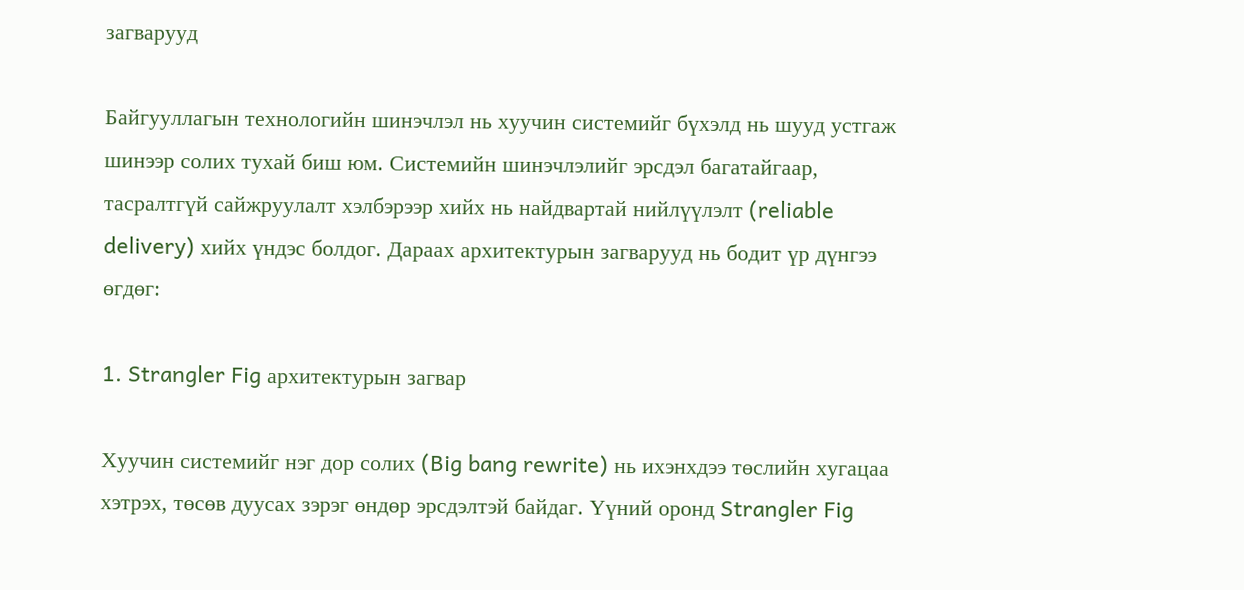загварууд

Байгууллагын технологийн шинэчлэл нь хуучин системийг бүхэлд нь шууд устгаж шинээр солих тухай биш юм. Системийн шинэчлэлийг эрсдэл багатайгаар, тасралтгүй сайжруулалт хэлбэрээр хийх нь найдвартай нийлүүлэлт (reliable delivery) хийх үндэс болдог. Дараах архитектурын загварууд нь бодит үр дүнгээ өгдөг:

1. Strangler Fig архитектурын загвар

Хуучин системийг нэг дор солих (Big bang rewrite) нь ихэнхдээ төслийн хугацаа хэтрэх, төсөв дуусах зэрэг өндөр эрсдэлтэй байдаг. Үүний оронд Strangler Fig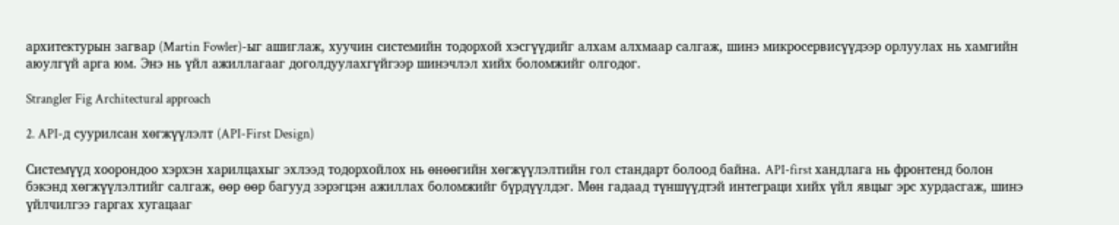архитектурын загвар (Martin Fowler)-ыг ашиглаж, хуучин системийн тодорхой хэсгүүдийг алхам алхмаар салгаж, шинэ микросервисүүдээр орлуулах нь хамгийн аюулгүй арга юм. Энэ нь үйл ажиллагааг доголдуулахгүйгээр шинэчлэл хийх боломжийг олгодог.

Strangler Fig Architectural approach

2. API-д суурилсан хөгжүүлэлт (API-First Design)

Системүүд хоорондоо хэрхэн харилцахыг эхлээд тодорхойлох нь өнөөгийн хөгжүүлэлтийн гол стандарт болоод байна. API-first хандлага нь фронтенд болон бэкэнд хөгжүүлэлтийг салгаж, өөр өөр багууд зэрэгцэн ажиллах боломжийг бүрдүүлдэг. Мөн гадаад түншүүдтэй интеграци хийх үйл явцыг эрс хурдасгаж, шинэ үйлчилгээ гаргах хугацааг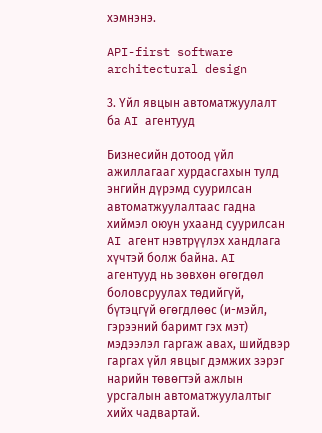хэмнэнэ.

API-first software architectural design

3. Үйл явцын автоматжуулалт ба AI агентууд

Бизнесийн дотоод үйл ажиллагааг хурдасгахын тулд энгийн дүрэмд суурилсан автоматжуулалтаас гадна хиймэл оюун ухаанд суурилсан AI агент нэвтрүүлэх хандлага хүчтэй болж байна. AI агентууд нь зөвхөн өгөгдөл боловсруулах төдийгүй, бүтэцгүй өгөгдлөөс (и-мэйл, гэрээний баримт гэх мэт) мэдээлэл гаргаж авах, шийдвэр гаргах үйл явцыг дэмжих зэрэг нарийн төвөгтэй ажлын урсгалын автоматжуулалтыг хийх чадвартай.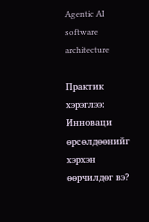Agentic AI software architecture

Практик хэрэглээ: Инноваци өрсөлдөөнийг хэрхэн өөрчилдөг вэ?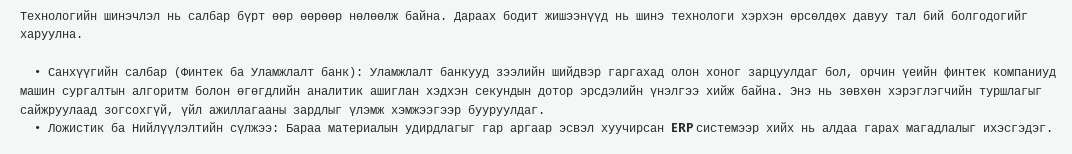Технологийн шинэчлэл нь салбар бүрт өөр өөрөөр нөлөөлж байна. Дараах бодит жишээнүүд нь шинэ технологи хэрхэн өрсөлдөх давуу тал бий болгодогийг харуулна.

  • Санхүүгийн салбар (Финтек ба Уламжлалт банк): Уламжлалт банкууд зээлийн шийдвэр гаргахад олон хоног зарцуулдаг бол, орчин үеийн финтек компаниуд машин сургалтын алгоритм болон өгөгдлийн аналитик ашиглан хэдхэн секундын дотор эрсдэлийн үнэлгээ хийж байна. Энэ нь зөвхөн хэрэглэгчийн туршлагыг сайжруулаад зогсохгүй, үйл ажиллагааны зардлыг үлэмж хэмжээгээр бууруулдаг.
  • Ложистик ба Нийлүүлэлтийн сүлжээ: Бараа материалын удирдлагыг гар аргаар эсвэл хуучирсан ERP системээр хийх нь алдаа гарах магадлалыг ихэсгэдэг.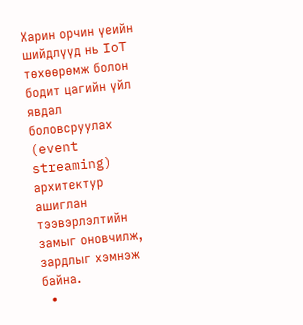Харин орчин үеийн шийдлүүд нь IoT төхөөрөмж болон бодит цагийн үйл явдал боловсруулах (event streaming) архитектур ашиглан тээвэрлэлтийн замыг оновчилж, зардлыг хэмнэж байна.
  •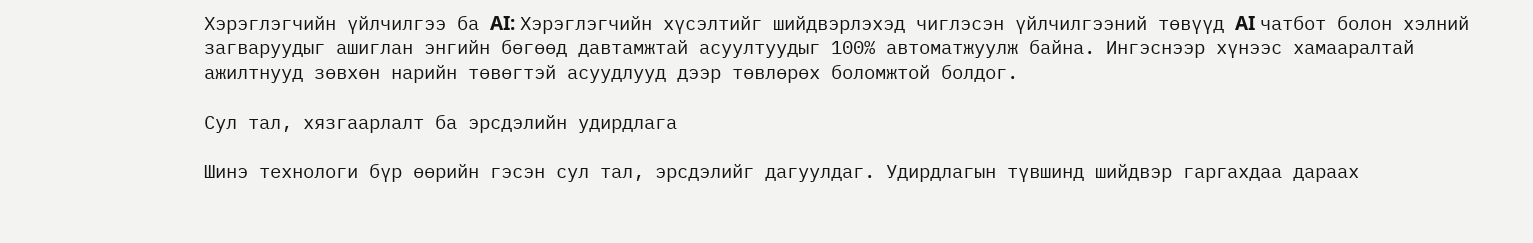Хэрэглэгчийн үйлчилгээ ба AI: Хэрэглэгчийн хүсэлтийг шийдвэрлэхэд чиглэсэн үйлчилгээний төвүүд AI чатбот болон хэлний загваруудыг ашиглан энгийн бөгөөд давтамжтай асуултуудыг 100% автоматжуулж байна. Ингэснээр хүнээс хамааралтай ажилтнууд зөвхөн нарийн төвөгтэй асуудлууд дээр төвлөрөх боломжтой болдог.

Сул тал, хязгаарлалт ба эрсдэлийн удирдлага

Шинэ технологи бүр өөрийн гэсэн сул тал, эрсдэлийг дагуулдаг. Удирдлагын түвшинд шийдвэр гаргахдаа дараах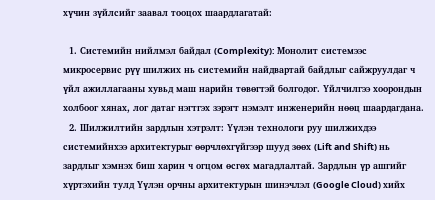хүчин зүйлсийг заавал тооцох шаардлагатай:

  1. Системийн нийлмэл байдал (Complexity): Монолит системээс микросервис рүү шилжих нь системийн найдвартай байдлыг сайжруулдаг ч үйл ажиллагааны хувьд маш нарийн төвөгтэй болгодог. Үйлчилгээ хоорондын холбоог хянах, лог датаг нэгтгэх зэрэгт нэмэлт инженерийн нөөц шаардагдана.
  2. Шилжилтийн зардлын хэтрэлт: Үүлэн технологи руу шилжихдээ системийнхээ архитектурыг өөрчлөхгүйгээр шууд зөөх (Lift and Shift) нь зардлыг хэмнэх биш харин ч огцом өсгөх магадлалтай. Зардлын үр ашгийг хүртэхийн тулд Үүлэн орчны архитектурын шинэчлэл (Google Cloud) хийх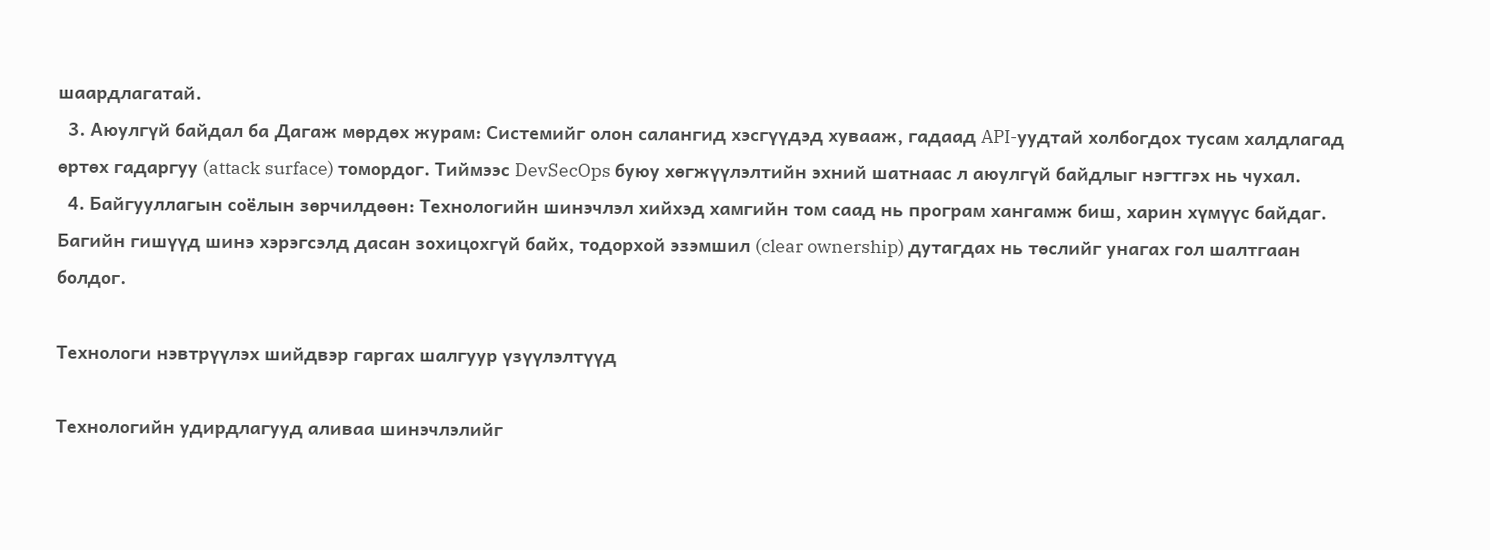шаардлагатай.
  3. Аюулгүй байдал ба Дагаж мөрдөх журам: Системийг олон салангид хэсгүүдэд хувааж, гадаад API-уудтай холбогдох тусам халдлагад өртөх гадаргуу (attack surface) томордог. Тиймээс DevSecOps буюу хөгжүүлэлтийн эхний шатнаас л аюулгүй байдлыг нэгтгэх нь чухал.
  4. Байгууллагын соёлын зөрчилдөөн: Технологийн шинэчлэл хийхэд хамгийн том саад нь програм хангамж биш, харин хүмүүс байдаг. Багийн гишүүд шинэ хэрэгсэлд дасан зохицохгүй байх, тодорхой эзэмшил (clear ownership) дутагдах нь төслийг унагах гол шалтгаан болдог.

Технологи нэвтрүүлэх шийдвэр гаргах шалгуур үзүүлэлтүүд

Технологийн удирдлагууд аливаа шинэчлэлийг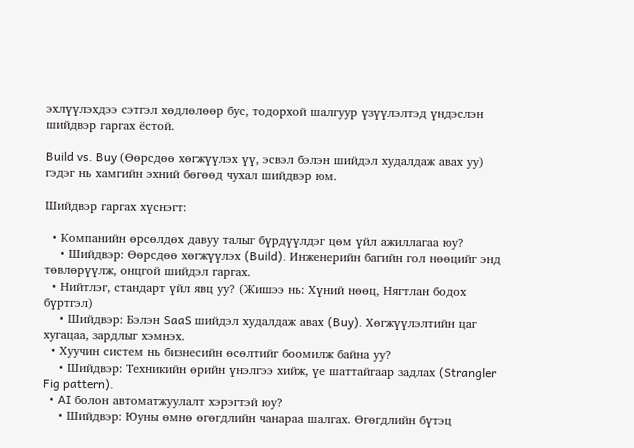эхлүүлэхдээ сэтгэл хөдлөлөөр бус, тодорхой шалгуур үзүүлэлтэд үндэслэн шийдвэр гаргах ёстой.

Build vs. Buy (Өөрсдөө хөгжүүлэх үү, эсвэл бэлэн шийдэл худалдаж авах уу) гэдэг нь хамгийн эхний бөгөөд чухал шийдвэр юм.

Шийдвэр гаргах хүснэгт:

  • Компанийн өрсөлдөх давуу талыг бүрдүүлдэг цөм үйл ажиллагаа юу?
    • Шийдвэр: Өөрсдөө хөгжүүлэх (Build). Инженерийн багийн гол нөөцийг энд төвлөрүүлж, онцгой шийдэл гаргах.
  • Нийтлэг, стандарт үйл явц уу? (Жишээ нь: Хүний нөөц, Нягтлан бодох бүртгэл)
    • Шийдвэр: Бэлэн SaaS шийдэл худалдаж авах (Buy). Хөгжүүлэлтийн цаг хугацаа, зардлыг хэмнэх.
  • Хуучин систем нь бизнесийн өсөлтийг боомилж байна уу?
    • Шийдвэр: Техникийн өрийн үнэлгээ хийж, үе шаттайгаар задлах (Strangler Fig pattern).
  • AI болон автоматжуулалт хэрэгтэй юу?
    • Шийдвэр: Юуны өмнө өгөгдлийн чанараа шалгах. Өгөгдлийн бүтэц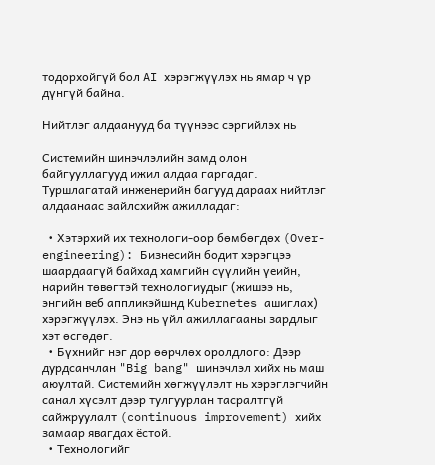тодорхойгүй бол AI хэрэгжүүлэх нь ямар ч үр дүнгүй байна.

Нийтлэг алдаанууд ба түүнээс сэргийлэх нь

Системийн шинэчлэлийн замд олон байгууллагууд ижил алдаа гаргадаг. Туршлагатай инженерийн багууд дараах нийтлэг алдаанаас зайлсхийж ажилладаг:

  • Хэтэрхий их технологи-оор бөмбөгдөх (Over-engineering): Бизнесийн бодит хэрэгцээ шаардаагүй байхад хамгийн сүүлийн үеийн, нарийн төвөгтэй технологиудыг (жишээ нь, энгийн веб аппликэйшнд Kubernetes ашиглах) хэрэгжүүлэх. Энэ нь үйл ажиллагааны зардлыг хэт өсгөдөг.
  • Бүхнийг нэг дор өөрчлөх оролдлого: Дээр дурдсанчлан "Big bang" шинэчлэл хийх нь маш аюултай. Системийн хөгжүүлэлт нь хэрэглэгчийн санал хүсэлт дээр тулгуурлан тасралтгүй сайжруулалт (continuous improvement) хийх замаар явагдах ёстой.
  • Технологийг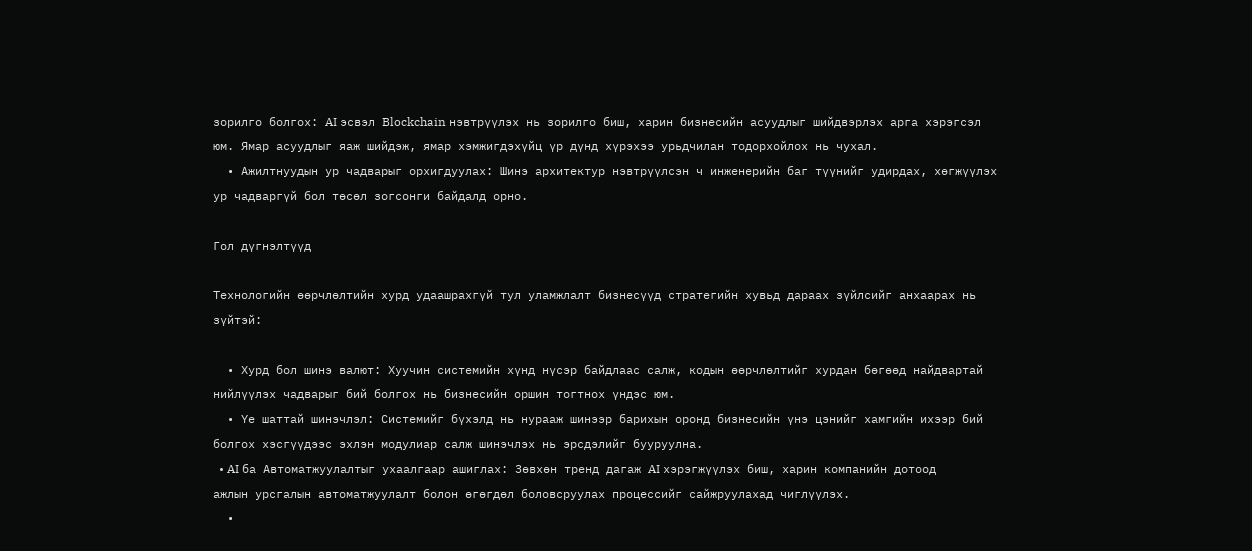зорилго болгох: AI эсвэл Blockchain нэвтрүүлэх нь зорилго биш, харин бизнесийн асуудлыг шийдвэрлэх арга хэрэгсэл юм. Ямар асуудлыг яаж шийдэж, ямар хэмжигдэхүйц үр дүнд хүрэхээ урьдчилан тодорхойлох нь чухал.
  • Ажилтнуудын ур чадварыг орхигдуулах: Шинэ архитектур нэвтрүүлсэн ч инженерийн баг түүнийг удирдах, хөгжүүлэх ур чадваргүй бол төсөл зогсонги байдалд орно.

Гол дүгнэлтүүд

Технологийн өөрчлөлтийн хурд удаашрахгүй тул уламжлалт бизнесүүд стратегийн хувьд дараах зүйлсийг анхаарах нь зүйтэй:

  • Хурд бол шинэ валют: Хуучин системийн хүнд нүсэр байдлаас салж, кодын өөрчлөлтийг хурдан бөгөөд найдвартай нийлүүлэх чадварыг бий болгох нь бизнесийн оршин тогтнох үндэс юм.
  • Үе шаттай шинэчлэл: Системийг бүхэлд нь нурааж шинээр барихын оронд бизнесийн үнэ цэнийг хамгийн ихээр бий болгох хэсгүүдээс эхлэн модулиар салж шинэчлэх нь эрсдэлийг бууруулна.
  • AI ба Автоматжуулалтыг ухаалгаар ашиглах: Зөвхөн тренд дагаж AI хэрэгжүүлэх биш, харин компанийн дотоод ажлын урсгалын автоматжуулалт болон өгөгдөл боловсруулах процессийг сайжруулахад чиглүүлэх.
  •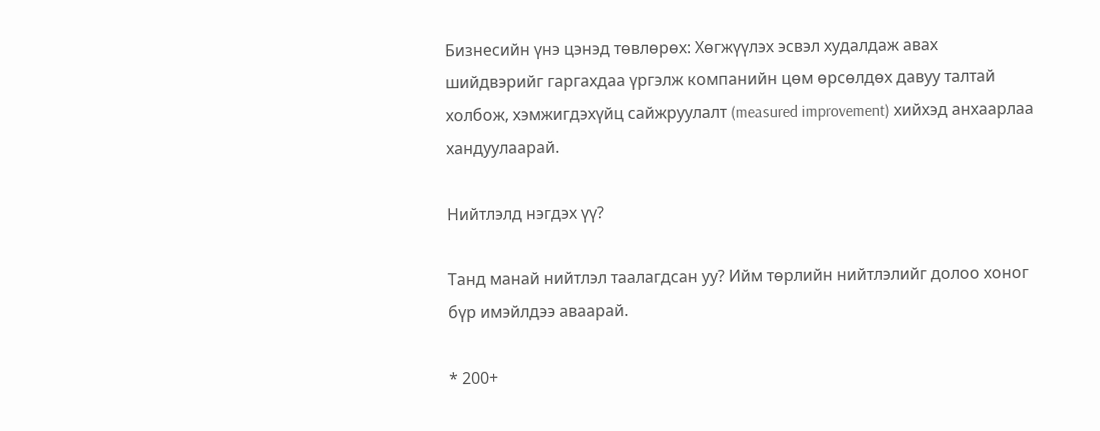Бизнесийн үнэ цэнэд төвлөрөх: Хөгжүүлэх эсвэл худалдаж авах шийдвэрийг гаргахдаа үргэлж компанийн цөм өрсөлдөх давуу талтай холбож, хэмжигдэхүйц сайжруулалт (measured improvement) хийхэд анхаарлаа хандуулаарай.

Нийтлэлд нэгдэх үү?

Танд манай нийтлэл таалагдсан уу? Ийм төрлийн нийтлэлийг долоо хоног бүр имэйлдээ аваарай.

* 200+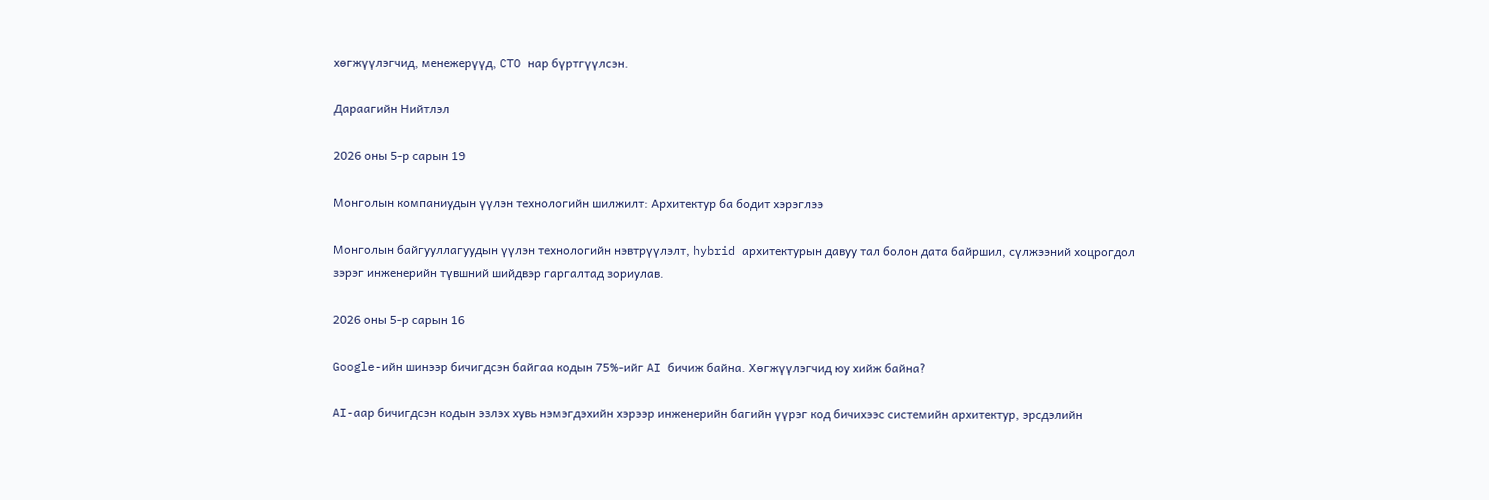хөгжүүлэгчид, менежерүүд, CTO нар бүртгүүлсэн.

Дараагийн Нийтлэл

2026 оны 5-р сарын 19

Монголын компаниудын үүлэн технологийн шилжилт: Архитектур ба бодит хэрэглээ

Монголын байгууллагуудын үүлэн технологийн нэвтрүүлэлт, hybrid архитектурын давуу тал болон дата байршил, сүлжээний хоцрогдол зэрэг инженерийн түвшний шийдвэр гаргалтад зориулав.

2026 оны 5-р сарын 16

Google-ийн шинээр бичигдсэн байгаа кодын 75%-ийг AI бичиж байна. Хөгжүүлэгчид юу хийж байна?

AI-аар бичигдсэн кодын эзлэх хувь нэмэгдэхийн хэрээр инженерийн багийн үүрэг код бичихээс системийн архитектур, эрсдэлийн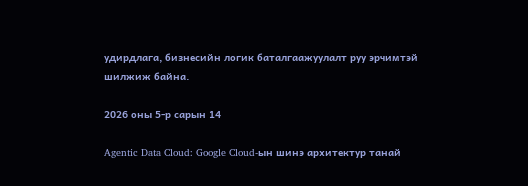удирдлага, бизнесийн логик баталгаажуулалт руу эрчимтэй шилжиж байна.

2026 оны 5-р сарын 14

Agentic Data Cloud: Google Cloud-ын шинэ архитектур танай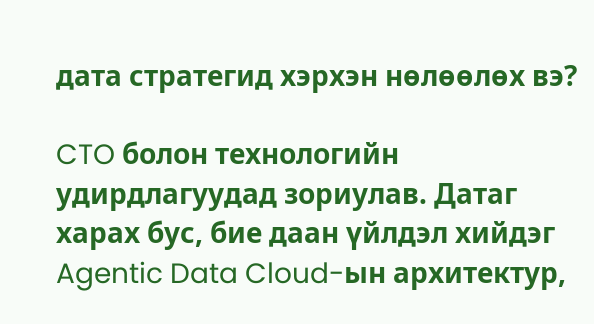дата стратегид хэрхэн нөлөөлөх вэ?

CTO болон технологийн удирдлагуудад зориулав. Датаг харах бус, бие даан үйлдэл хийдэг Agentic Data Cloud-ын архитектур,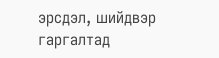эрсдэл, шийдвэр гаргалтад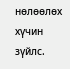нөлөөлөх хүчин зүйлс.